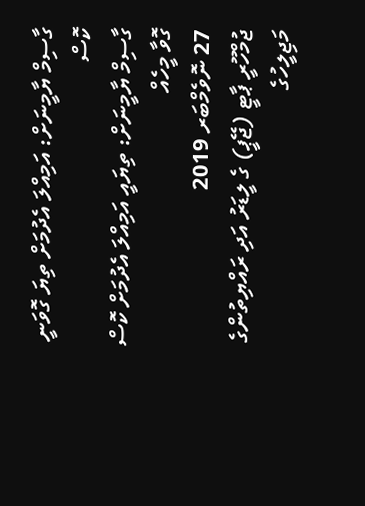ގާސިމް ޔާމީނަށް: އަމިއްލަ އެދުމަށް ތިޔަ ގޮވަނީ ކޮސް
ގާސިމް ޔާމީނަށް: ތިޔައީ އަމިއްލަ އެދުމަށް ކޮސް ގޮވާ މީހެއް
27 ނޮވެމްބަރ 2019
ޖުމްހޫރީ ޕާޓީ (ޖޭޕީ) ގެ ލީޑަރު އަދި ރައްޔިތުންގެ މަޖިލީހުގެ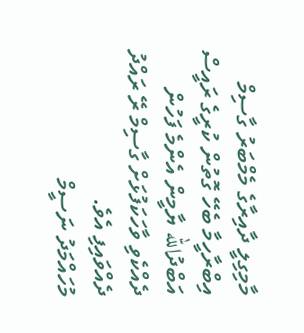މާމިގިލީ ދާއިރާގެ މެމްބަރު ގާސިމް އިބްރާހީމާ ބެހޭ ގޮތުން ކުރީގެ ރައީސް އަބްދުالله ޔާމީން އެންމެ ފަހުން ދެއްކެވި ވާހަކަފުޅަށް ގާސިމް ރޭ ރައްދު ދެއްވައިފި އެވެ.
މުހައްމަދު ނަސީމް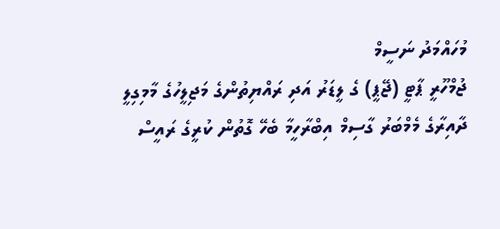މުހައްމަދު ނަސީމް
ޖުމްހޫރީ ޕާޓީ (ޖޭޕީ) ގެ ލީޑަރު އަދި ރައްޔިތުންގެ މަޖިލީހުގެ މާމިގިލީ ދާއިރާގެ މެމްބަރު ގާސިމް އިބްރާހީމާ ބެހޭ ގޮތުން ކުރީގެ ރައީސް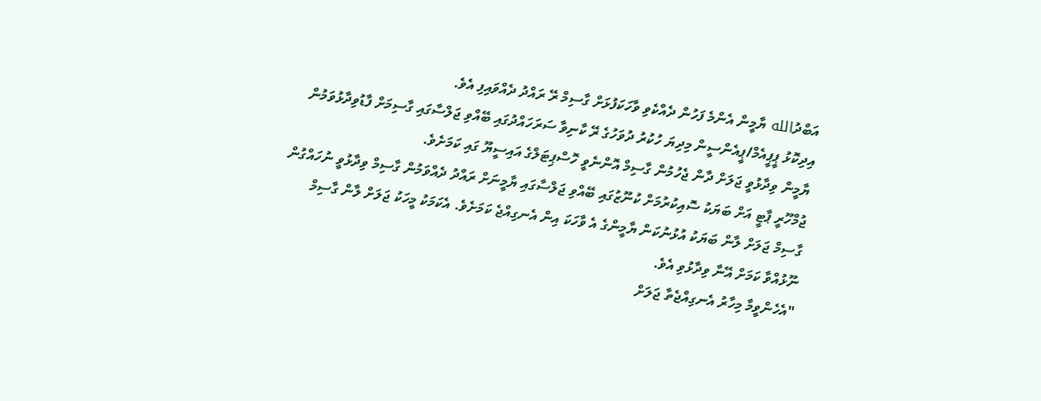އަބްދުالله ޔާމީން އެންމެ ފަހުން ދެއްކެވި ވާހަކަފުޅަށް ގާސިމް ރޭ ރައްދު ދެއްވައިފި އެވެ.
އިދިކޮޅު ޕީޕީއެމް/ޕީއެންސީން މިދިޔަ ހުކުރު ދުވަހުގެ ރޭ ކާނިވާ ސަރަހައްދުގައި ބޭއްވި ޖަލްސާގައި ގާސިމަށް ފާޑުވިދާޅުވަމުން ޔާމީން ވިދާޅުވީ ޖަލަށް ދާން ޖެހުމުން ގާސިމް އޮންނެވީ ހޮސްޕިޓަލްގެ އައިސީޔޫ ގައި ކަމަށެވެ.
ޖުމްހޫރީ ޕާޓީ އަށް ބަޔަކު ސޮއިކުރުމަށް ކުނޫޒުގައި ބޭއްވި ޖަލްސާގައި ޔާމީނަށް ރައްދު ދެއްވަމުން ގާސިމް ވިދާޅުވީ ނުހައްގުން ގާސިމް ޖަލަށް ލާން ބަޔަކު އުޅުނުކަން ޔާމީންގެ އެ ވާހަކަ އިން އެނގިއްޖެ ކަމަށެވެ. އެކަމަކު މީހަކު ޖަލަށް ލާން ގާސިމް ނޫޅުއްވާ ކަމަށް އޭނާ ވިދާޅުވި އެވެ.
"އެހެންވީމާ މިހާރު އެނގިއްޖެތާ ޖަލަށް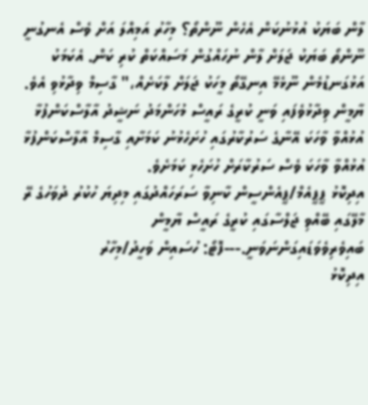ލާން ބަޔަކު އުޅުނުކަން އެހެން ނޫންތޯ؟ މިހާރު އަމިއްލަ އަށް ވެސް އެނގުނީ ނޫންތޯ ބަޔަކު ޖަލަށް ލާން ނުހައްގުން މަސައްކަތް ކުރި ކަން. އެކަމަކު އަޅުގަނޑުމެން ނޫޅެމޭ އިނގޭތޯ މީހަކު ޖަލަށް ލާކަށެއް،" ގާސިމް ވިދާޅުވި އެވެ.
ޔާމީން ވިދާޅުވެފައި ވަނީ ކުރީގެ ރައީސް މުހަންމަދު ނަޝީދު އާލާސްކަންފުޅާ އުޅުއްވާ ވާހަކަ އޭނާގެ ސަރުކާރުގައި ހުށަހެޅުނު ކަމަށާއި ގާސިމް އާލާސްކަންފުޅާ އުޅުއްވާ ވާހަކަ ވެސް ސަރުކާރަށް ހުށަހެޅި ކަމަށެވެ.
އިދިކޮޅު ޕީޕީއެމް/ޕީއެންސީން ކާނިވާ ސަރަހައްދުގައި މިދިޔަ ހުކުރު ދުވަހުގެ ރޭ މާލޭގައި ބޭއްވި ޖަލްސާގައި ކުރީގެ ރައީސް ޔާމީން ބައިވެރިވެވަޑައިގަންނަވަނީ.---ފޮޓޯ: ހުސައިން ވަހީދު/މިހާރު
އިދިކޮޅު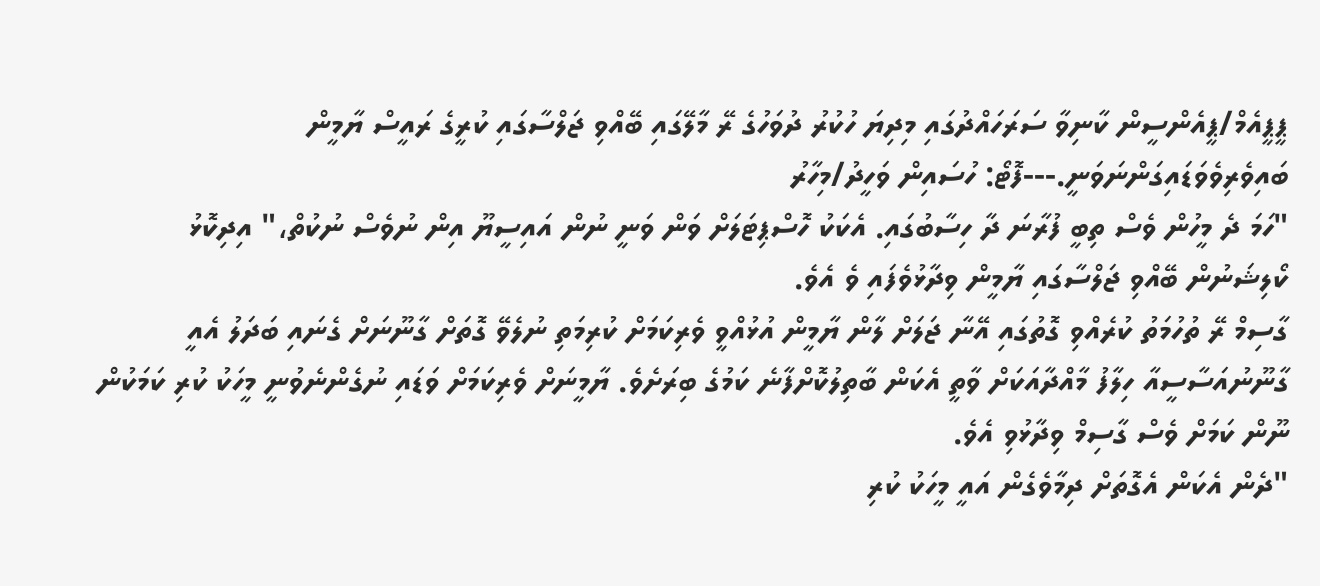ޕީޕީއެމް/ޕީއެންސީން ކާނިވާ ސަރަހައްދުގައި މިދިޔަ ހުކުރު ދުވަހުގެ ރޭ މާލޭގައި ބޭއްވި ޖަލްސާގައި ކުރީގެ ރައީސް ޔާމީން ބައިވެރިވެވަޑައިގަންނަވަނީ.---ފޮޓޯ: ހުސައިން ވަހީދު/މިހާރު
"ހަމަ ދެ މީހުން ވެސް ތިބީ ފުރާނަ ދާ ހިސާބުގައި. އެކަކު ހޮސްޕިޓަލަށް ވަން ވަނީ ނުން އައިސީޔޫ އިން ނުވެސް ނުކުތް،" އިދިކޮޅު ކޯލިޝަނުން ބޭއްވި ޖަލްސާގައި ޔާމީން ވިދާޅުވެފައި ވެ އެވެ.
ގާސިމް ރޭ ތުހުމަތު ކުރެއްވި ގޮތުގައި އޭނާ ޖަލަށް ލާން ޔާމީން އުޅުއްވީ ވެރިކަމަށް ކުރިމަތި ނުލެވޭ ގޮތަށް ގާނޫނަށް ގެނައި ބަދަލު އެއީ ގާނޫނުއަސާސީއާ ހިލާފު މާއްދާއަކަށް ވާތީ އެކަން ބާތިލުކޮށްފާނެ ކަމުގެ ބިރަށެވެ. ޔާމީނަށް ވެރިކަމަށް ވަޑައި ނުގެންނެވުނީ މީހަކު ކުރި ކަމަކުން ނޫން ކަމަށް ވެސް ގާސިމް ވިދާޅުވި އެވެ.
"ދެން އެކަން އެގޮތަށް ދިމާވެގެން އައީ މީހަކު ކުރި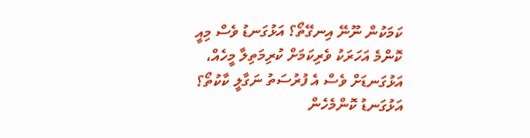ކަމަކުން ނޫނޭ އިނގޭތޯ؟ އަޅުގަނޑު ވެސް މިއީ ކޮންމެ އަހަރަކު ވެރިކަމަށް ކުރިމަތިލާ މީހެއް، އަޅުގަނޑަށް ވެސް އެ ފުރުސަތު ނަގާލީ ކާކުތޯ؟ އަޅުގަނޑު ކޮންމެހެން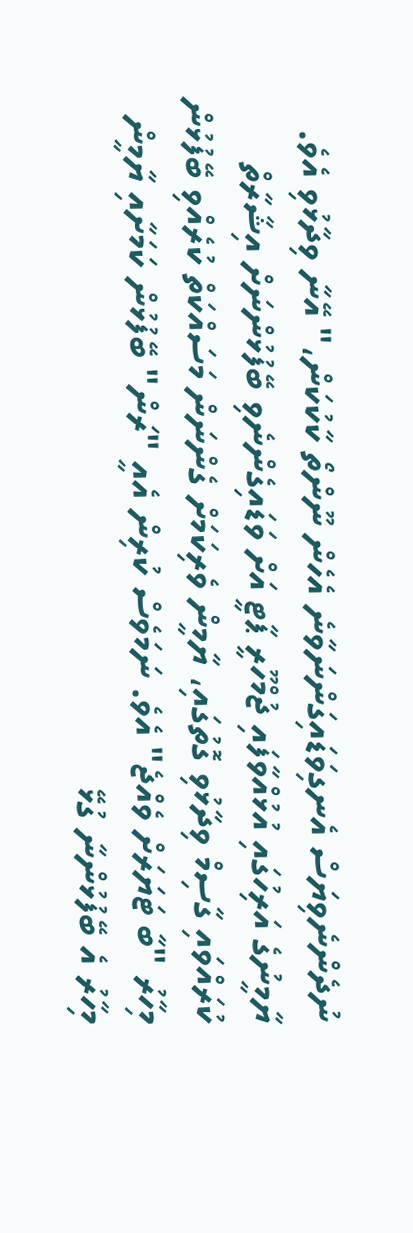ނުދެންނެވިޔަސް އެނގިވަޑައިގަންނަވާނެ އެހެން ނޫންތޯ ކާކުކަން،" އޭނާ ވިދާޅުވި އެވެ.
ޔާމީނުގެ އަރިހުގައި އުޅުއްވާފައި ޖުމްހޫރީ ޕާޓީ އަށް ވަޑައިގެންނެވި ބޭފުޅުންނަށް އިޝާރާތް ކުރައްވައި ގާސިމް ވިދާޅުވި ގޮތުގައި، ޔާމީން ވެރިކަމަށް ގެންނަން މަސައްކަތް ކުރެއްވި ބޭފުޅުން މިހާރު "ބާ ޓަޔަރަށް ވެއްޖެ" އެވެ. ނަމަވެސް ކުރިން އެއީ "ރަން" ބޭފުޅުން ކަމަށާއި ޔާމީން މިހާރު އެ ބޭފުޅުންނާ ގުޅޭ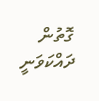ގޮތުން ދައްކަވަނީ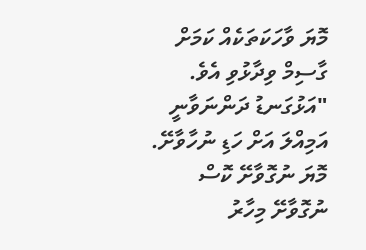މޮޔަ ވާހަކަތަކެއް ކަމަށް ގާސިމް ވިދާޅުވި އެވެ.
"އަޅުގަނޑު ދަންނަވާނީ އަމިއްލަ އަށް ހަޑި ނުހާވާށޭ. މޮޔަ ނުގޮވާށޭ ކޮސް ނުގޮވާށޭ މިހާރު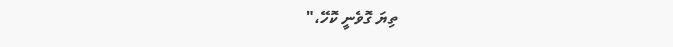ތިޔަ ގޮވެނީ ކޮހޭ،"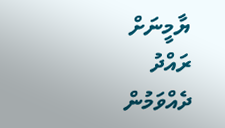ޔާމީނަށް ރައްދު ދެއްވަމުން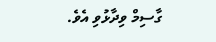ގާސިމް ވިދާޅުވި އެވެ.